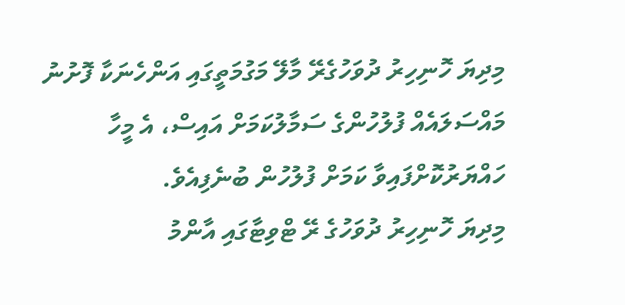މިދިޔަ ހޮނިހިރު ދުވަހުގެރޭ މާލޭ މަގުމަތީގައި އަންހެނަކާ ފޮށުނު މައްސަލައެއް ފުލުހުންގެ ސަމާލުކަމަށް އައިސް، އެ މީހާ ހައްޔަރުކޮށްފައިވާ ކަމަށް ފުލުހުން ބުނެފިއެވެ.
މިދިޔަ ހޮނިހިރު ދުވަހުގެ ރޭ ޓްވިޓާގައި އާންމު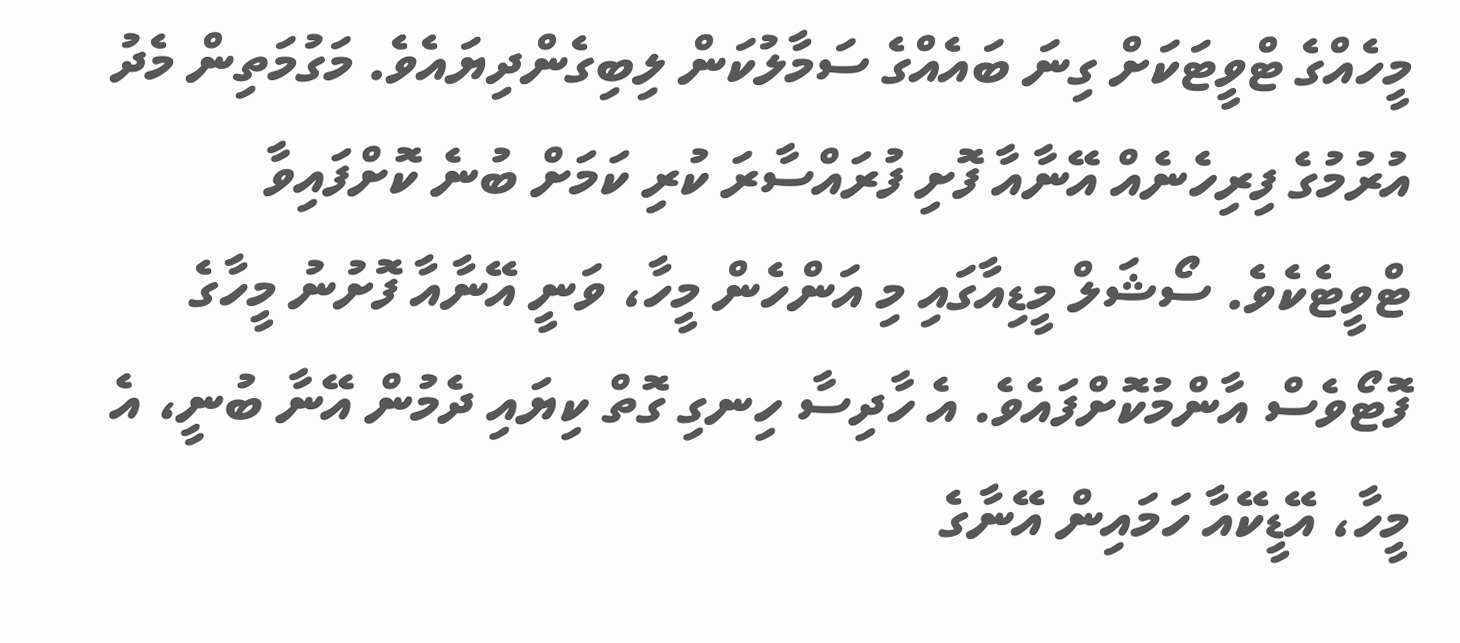މީހެއްގެ ޓްވީޓަކަށް ގިނަ ބައެއްގެ ސަމާލުކަން ލިބިގެންދިޔައެވެ. މަގުމަތިން މެދު އުރުމުގެ ފިރިހެނެއް އޭނާއާ ފޮށި ފުރައްސާރަ ކުރި ކަމަށް ބުނެ ކޮށްފައިވާ ޓްވީޓެކެވެ. ސޯޝަލް މީޑިއާގައި މި އަންހެން މީހާ، ވަނީ އޭނާއާ ފޮށުނު މީހާގެ ފޮޓޯވެސް އާންމުކޮށްފައެވެ. އެ ހާދިސާ ހިނގި ގޮތް ކިޔައި ދެމުން އޭނާ ބުނީ، އެ މީހާ، އޭޑީކޭއާ ހަމައިން އޭނާގެ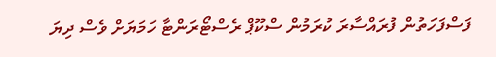ފަސްފަހަތުން ފުރައްސާރަ ކުރަމުން ސްކޫޕް ރެސްޓޯރަންޓާ ހަމަޔަށް ވެސް ދިޔަ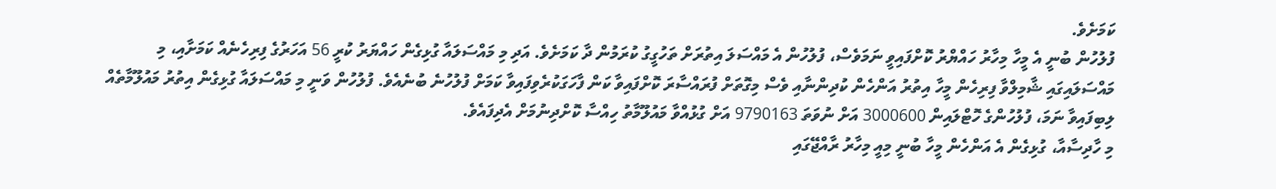ކަމަށެވެ.
ފުލުހުން ބުނީ އެ މީހާ މިހާރު ހައްޔްރު ކޮށްފައިވީ ނަމަވެސް، ފުލުހުން އެ މައްސަލަ އިތުރަށް ތަހުގީގު ކުރަމުން ދާ ކަމަށެވެ. އަދި މި މައްސަލައާ ގުޅިގެން ހައްޔަރު ކުރީ 56 އަހަރުގެ ފިރިހެނެއް ކަމަށާއި، މި މައްސަލައިގައި ޝާމިލްވާ ފިރިހެން މީހާ އިތުރު އަންހެން ކުދިންނާއި ވެސް މިގޮތަށް ފުރައްސާރަ ކޮށްފައިވާ ކަން ފާހަގަކުރެވިފައިވާ ކަމަށް ފުލުހުނެ ބުނެއެވެ. ފުލުހުން ވަނީ މި މައްސަލައާ ގުޅިގެން އިތުރު މައުލޫމާތެއް ލިބިފައިވާ ނަމަ، ފުލުހުންގެ ހޮޓްލައިން 3000600 އަށް ނުވަތަ 9790163 އަށް ގުޅުއްވާ މައުލޫމާތު ހިއްސާ ކޮށްދިނުމަށް އެދިފައެވެ.
މި ހާދިސާއާ، ގުޅިގެން އެ އަންހެން މީހާ ބުނީ މިއީ މިހާރު ރާއްޖޭގައި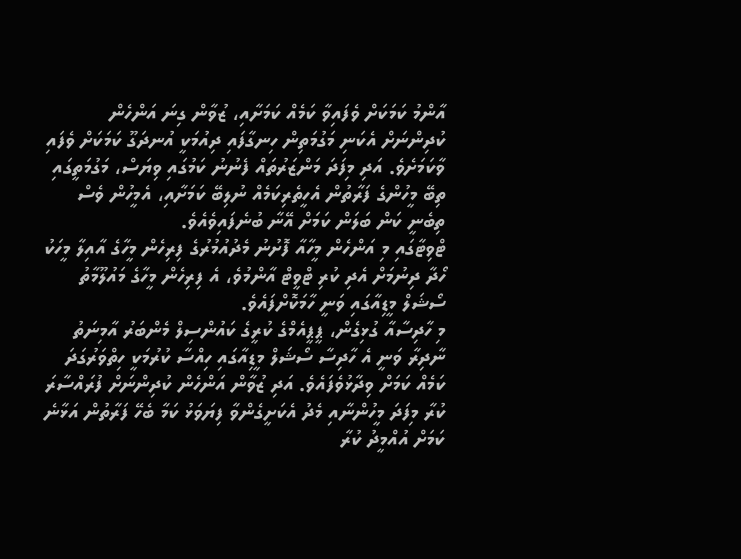އާންމު ކަމަކަށް ވެފައިވާ ކަމެއް ކަމަށާއި، ޒުވާން ގިނަ އަންހެން ކުދިންނަށް އެކަނި މަގުމަތިން ހިނގާފައި ދިއުމަކީ އުނދަގޫ ކަމަކަށް ވެފައި ވާކަމަށެވެ. އަދި މިފަދަ މަންޒަރުތައް ފެނުނު ކަމުގައި ވިޔަސް، މަގުމަތީގައި ތިބޭ މީހުންގެ ފަރާތުން އެހީތެރިކަމެއް ނުލިބޭ ކަމަށާއި، އެމީހުން ވެސް ތިބެނީ ކަން ބަލަން ކަމަށް އޭނާ ބުނެފައިވެއެވެ.
ޓްވިޓާގައި މި އަންހެން މީހާއާ ފޮށުނު މެދުއުމުރުގެ ފިރިހެން މީހާގެ އާއިލާ މީހަކު ހޯދާ ދިނުމަށް އެދި ކުރި ޓްވީޓް އާންމުވެ، އެ ފިރިހެން މީހާގެ މައުލޫމާތު ސޯޝަލް މީޑިއާގައި ވަނީ ހާމަކޮށްފައެވެ.
މި ހާދިސާއާ ގުޅިގެން، ޕީޕީއެމްގެ ކުރީގެ ކައުންސިލް މެންބަރު އާމިނަތު ނާދިރާ ވަނީ އެ ހާދިސާ ސޯޝަލް މީޑިއާގައި ހިއްސާ ކުރުމަކީ ހިތްވަރުގަދަ ކަމެއް ކަމަށް ވިދާޅުވެފައެވެ. އަދި ޒުވާން އަންހެން ކުދިންނަށް ފުރައްސާރަ ކުރާ މިފަދަ މީހުންނާއި މެދު އެކަށީގެންވާ ފިޔަވަޅު ކަމާ ބެހޭ ފަރާތުން އަޅާނެ ކަމަށް އުއްމީދު ކުރާ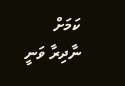ކަމަށް ނާދިރާ ވަނީ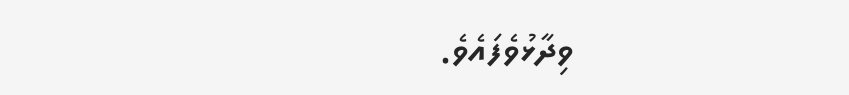ވިދާޅުވެފައެވެ.